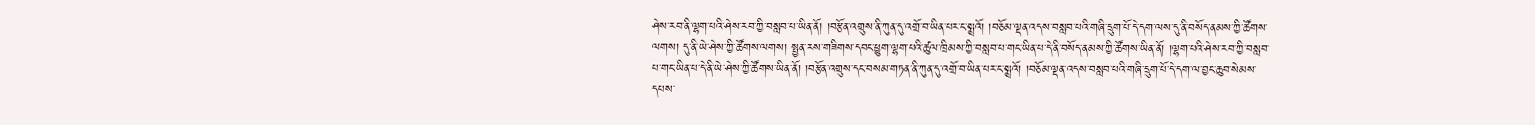ཤེས་རབ་ནི་ལྷག་པའི་ཤེས་རབ་ཀྱི་བསླབ་པ་ཡིན་ནོ། །བརྩོན་འགྲུས་ནི་ཀུན་དུ་འགྲོ་བ་ཡིན་པར་ང་སྨྲའོ། །བཅོམ་ལྡན་འདས་བསླབ་པའི་གཞི་དྲུག་པོ་དེ་དག་ལས་དུ་ནི་བསོད་ནམས་ཀྱི་ཚོགས་ལགས། དུ་ནི་ཡེ་ཤེས་ཀྱི་ཚོགས་ལགས། སྤྱན་རས་གཟིགས་དབང་ཕྱུག་ལྷག་པའི་ཚུལ་ཁྲིམས་ཀྱི་བསླབ་པ་གང་ཡིན་པ་དེ་ནི་བསོད་ནམས་ཀྱི་ཚོགས་ཡིན་ནོ། །ལྷག་པའི་ཤེས་རབ་ཀྱི་བསླབ་པ་གང་ཡིན་པ་དེ་ནི་ཡེ་ཤེས་ཀྱི་ཚོགས་ཡིན་ནོ། །བརྩོན་འགྲུས་དང་བསམ་གཏན་ནི་ཀུན་དུ་འགྲོ་བ་ཡིན་པར་ང་སྨྲའོ། །བཅོམ་ལྡན་འདས་བསླབ་པའི་གཞི་དྲུག་པོ་དེ་དག་ལ་བྱང་ཆུབ་སེམས་དཔས་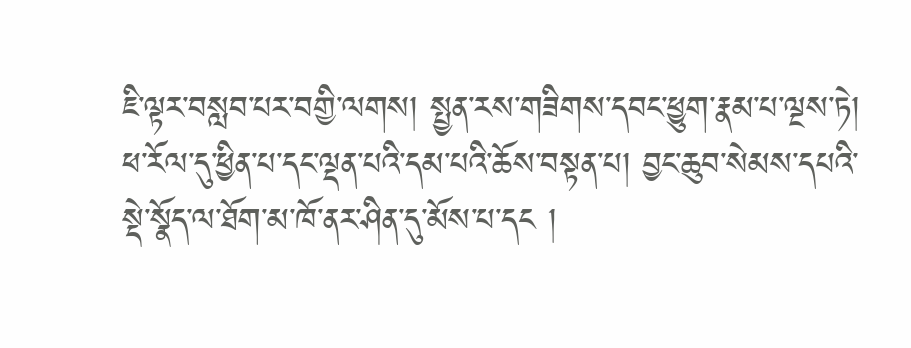ཇི་ལྟར་བསླབ་པར་བགྱི་ལགས། སྤྱན་རས་གཟིགས་དབང་ཕྱུག་རྣམ་པ་ལྔས་ཏེ། ཕ་རོལ་དུ་ཕྱིན་པ་དང་ལྡན་པའི་དམ་པའི་ཆོས་བསྟན་པ། བྱང་ཆུབ་སེམས་དཔའི་སྡེ་སྣོད་ལ་ཐོག་མ་ཁོ་ནར་ཤིན་དུ་མོས་པ་དང །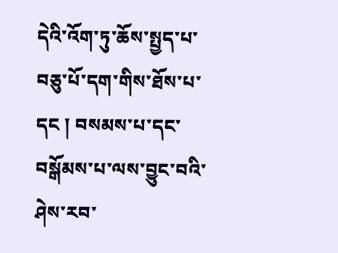དེའི་འོག་ཏུ་ཆོས་སྤྱད་པ་བཅུ་པོ་དག་གིས་ཐོས་པ་དང ། བསམས་པ་དང་བསྒོམས་པ་ལས་བྱུང་བའི་ཤེས་རབ་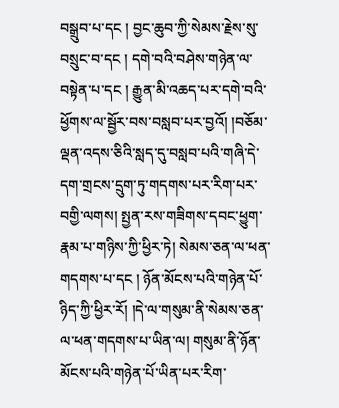བསྒྲུབ་པ་དང ། བྱང་ཆུབ་ཀྱི་སེམས་རྗེས་སུ་བསྲུང་བ་དང ། དགེ་བའི་བཤེས་གཉེན་ལ་བསྟེན་པ་དང ། རྒྱུན་མི་འཆད་པར་དགེ་བའི་ཕྱོགས་ལ་སྦྱོར་བས་བསླབ་པར་བྱའོ། །བཅོམ་ལྡན་འདས་ཅིའི་སླད་དུ་བསླབ་པའི་གཞི་དེ་དག་གྲངས་དྲུག་ཏུ་གདགས་པར་རིག་པར་བགྱི་ལགས། སྤྱན་རས་གཟིགས་དབང་ཕྱུག་རྣམ་པ་གཉིས་ཀྱི་ཕྱིར་ཏེ། སེམས་ཅན་ལ་ཕན་གདགས་པ་དང ། ཉོན་མོངས་པའི་གཉེན་པོ་ཉིད་ཀྱི་ཕྱིར་རོ། །དེ་ལ་གསུམ་ནི་སེམས་ཅན་ལ་ཕན་གདགས་པ་ཡིན་ལ། གསུམ་ནི་ཉོན་མོངས་པའི་གཉེན་པོ་ཡིན་པར་རིག་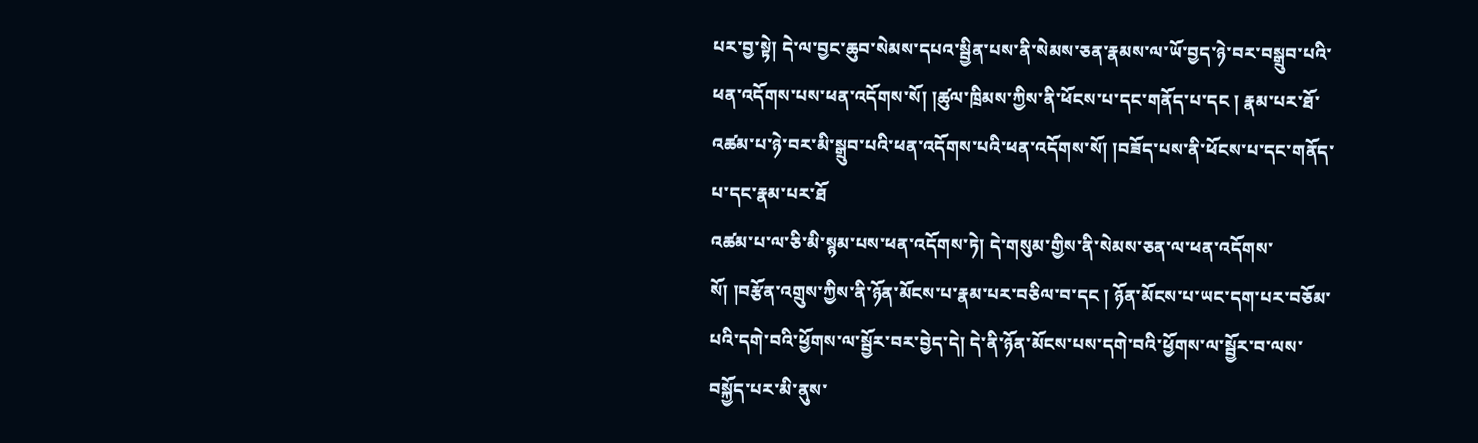པར་བྱ་སྟེ། དེ་ལ་བྱང་ཆུབ་སེམས་དཔའ་སྦྱིན་པས་ནི་སེམས་ཅན་རྣམས་ལ་ཡོ་བྱད་ཉེ་བར་བསྒྲུབ་པའི་ཕན་འདོགས་པས་ཕན་འདོགས་སོ། །ཚུལ་ཁྲིམས་ཀྱིས་ནི་ཕོངས་པ་དང་གནོད་པ་དང ། རྣམ་པར་ཐོ་འཚམ་པ་ཉེ་བར་མི་སྒྲུབ་པའི་ཕན་འདོགས་པའི་ཕན་འདོགས་སོ། །བཟོད་པས་ནི་ཕོངས་པ་དང་གནོད་པ་དང་རྣམ་པར་ཐོ
འཚམ་པ་ལ་ཅི་མི་སྙམ་པས་ཕན་འདོགས་ཏེ། དེ་གསུམ་གྱིས་ནི་སེམས་ཅན་ལ་ཕན་འདོགས་སོ། །བརྩོན་འགྲུས་ཀྱིས་ནི་ཉོན་མོངས་པ་རྣམ་པར་བཅིལ་བ་དང ། ཉོན་མོངས་པ་ཡང་དག་པར་བཅོམ་པའི་དགེ་བའི་ཕྱོགས་ལ་སྦྱོར་བར་བྱེད་དེ། དེ་ནི་ཉོན་མོངས་པས་དགེ་བའི་ཕྱོགས་ལ་སྦྱོར་བ་ལས་བསྐྱོད་པར་མི་ནུས་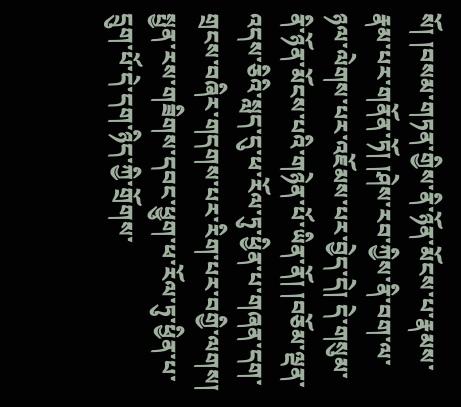སོ། །བསམ་གཏན་གྱིས་ནི་ཉོན་མོངས་པ་རྣམས་རྣམ་པར་གནོན་ཏོ། །ཤེས་རབ་ཀྱིས་ནི་བག་ལ་ཉལ་ལེགས་པར་འཇོམས་པར་བྱེད་དེ། དེ་གསུམ་ནི་ཉོན་མོངས་པའི་གཉེན་པོ་ཡིན་ནོ། །བཅོམ་ལྡན་འདས་ཅིའི་སླད་དུ་ཕ་རོལ་ཏུ་ཕྱིན་པ་གཞན་དག་གྲངས་བཞིར་གདགས་པར་རིག་པར་བགྱི་ལགས། སྤྱན་རས་གཟིགས་དབང་ཕྱུག་ཕ་རོལ་ཏུ་ཕྱིན་པ་དྲུག་པོ་དེ་དག་ཉིད་ཀྱི་གྲོགས་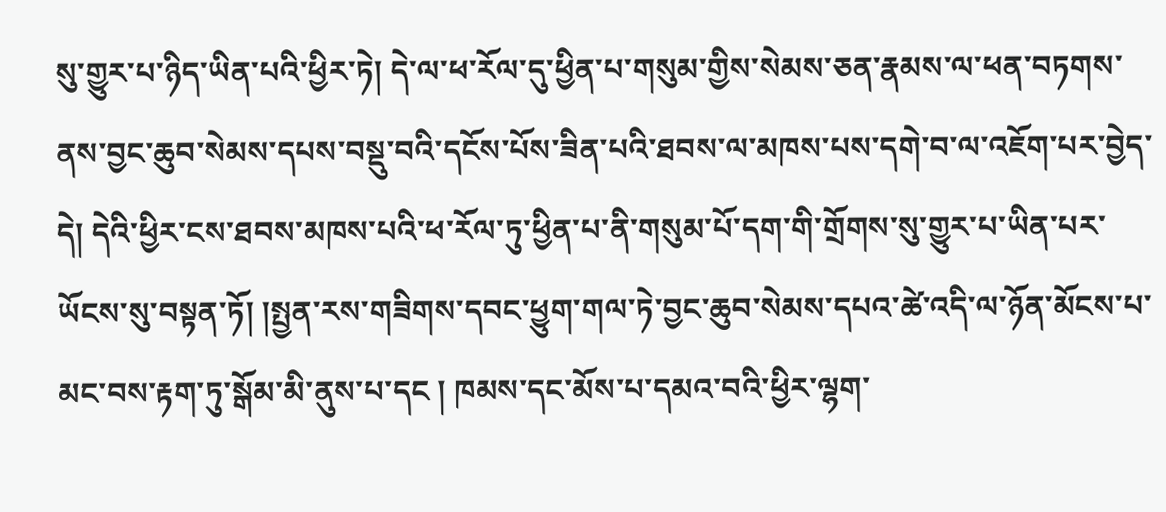སུ་གྱུར་པ་ཉིད་ཡིན་པའི་ཕྱིར་ཏེ། དེ་ལ་ཕ་རོལ་དུ་ཕྱིན་པ་གསུམ་གྱིས་སེམས་ཅན་རྣམས་ལ་ཕན་བཏགས་ནས་བྱང་ཆུབ་སེམས་དཔས་བསྡུ་བའི་དངོས་པོས་ཟིན་པའི་ཐབས་ལ་མཁས་པས་དགེ་བ་ལ་འཇོག་པར་བྱེད་དེ། དེའི་ཕྱིར་ངས་ཐབས་མཁས་པའི་ཕ་རོལ་ཏུ་ཕྱིན་པ་ནི་གསུམ་པོ་དག་གི་གྲོགས་སུ་གྱུར་པ་ཡིན་པར་ཡོངས་སུ་བསྟན་ཏོ། །སྤྱན་རས་གཟིགས་དབང་ཕྱུག་གལ་ཏེ་བྱང་ཆུབ་སེམས་དཔའ་ཚེ་འདི་ལ་ཉོན་མོངས་པ་མང་བས་རྟག་ཏུ་སྒོམ་མི་ནུས་པ་དང ། ཁམས་དང་མོས་པ་དམའ་བའི་ཕྱིར་ལྷག་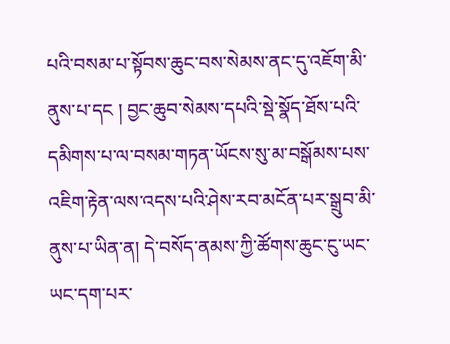པའི་བསམ་པ་སྟོབས་ཆུང་བས་སེམས་ནང་དུ་འཇོག་མི་ནུས་པ་དང ། བྱང་ཆུབ་སེམས་དཔའི་སྡེ་སྣོད་ཐོས་པའི་དམིགས་པ་ལ་བསམ་གཏན་ཡོངས་སུ་མ་བསྒོམས་པས་འཇིག་རྟེན་ལས་འདས་པའི་ཤེས་རབ་མངོན་པར་སྒྲུབ་མི་ནུས་པ་ཡིན་ན། དེ་བསོད་ནམས་ཀྱི་ཚོགས་ཆུང་ངུ་ཡང་ཡང་དག་པར་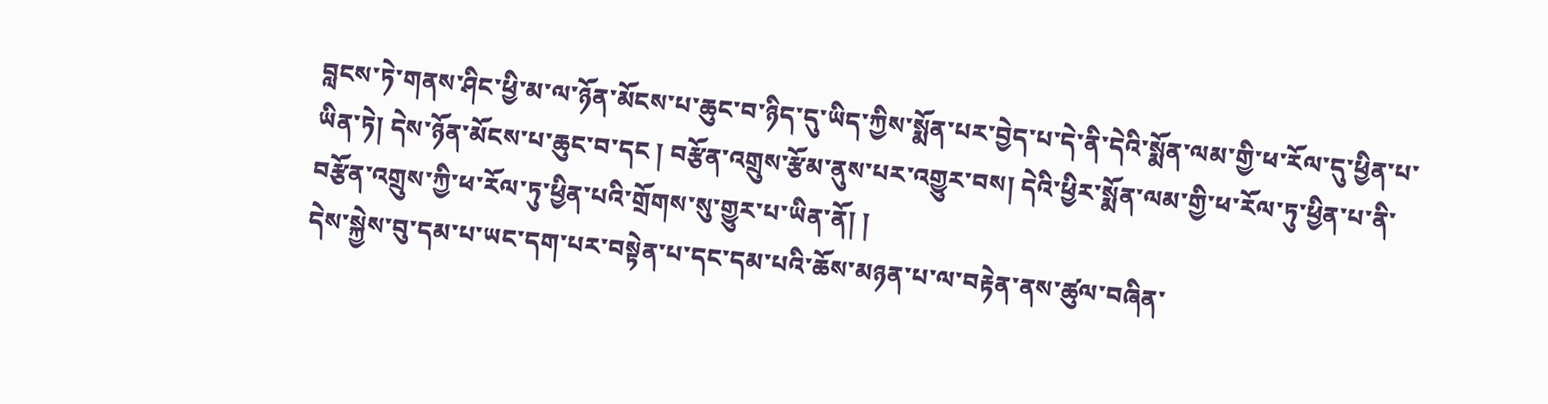བླངས་ཏེ་གནས་ཤིང་ཕྱི་མ་ལ་ཉོན་མོངས་པ་ཆུང་བ་ཉིད་དུ་ཡིད་ཀྱིས་སྨོན་པར་བྱེད་པ་དེ་ནི་དེའི་སྨོན་ལམ་གྱི་ཕ་རོལ་དུ་ཕྱིན་པ་ཡིན་ཏེ། དེས་ཉོན་མོངས་པ་ཆུང་བ་དང ། བརྩོན་འགྲུས་རྩོམ་ནུས་པར་འགྱུར་བས། དེའི་ཕྱིར་སྨོན་ལམ་གྱི་ཕ་རོལ་ཏུ་ཕྱིན་པ་ནི་བརྩོན་འགྲུས་ཀྱི་ཕ་རོལ་ཏུ་ཕྱིན་པའི་གྲོགས་སུ་གྱུར་པ་ཡིན་ནོ། །
དེས་སྐྱེས་བུ་དམ་པ་ཡང་དག་པར་བསྟེན་པ་དང་དམ་པའི་ཆོས་མཉན་པ་ལ་བརྟེན་ནས་ཚུལ་བཞིན་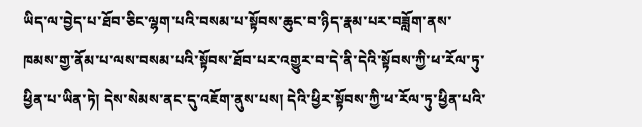ཡིད་ལ་བྱེད་པ་ཐོབ་ཅིང་ལྷག་པའི་བསམ་པ་སྟོབས་ཆུང་བ་ཉིད་རྣམ་པར་བཟློག་ནས་ཁམས་གྱ་ནོམ་པ་ལས་བསམ་པའི་སྟོབས་ཐོབ་པར་འགྱུར་བ་དེ་ནི་དེའི་སྟོབས་ཀྱི་ཕ་རོལ་ཏུ་ཕྱིན་པ་ཡིན་ཏེ། དེས་སེམས་ནང་དུ་འཇོག་ནུས་པས། དེའི་ཕྱིར་སྟོབས་ཀྱི་ཕ་རོལ་ཏུ་ཕྱིན་པའི་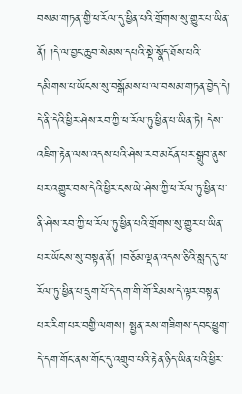བསམ་གཏན་གྱི་ཕ་རོལ་དུ་ཕྱིན་པའི་གྲོགས་སུ་གྱུར་པ་ཡིན་ནོ། །དེ་ལ་བྱང་ཆུབ་སེམས་དཔའི་སྡེ་སྣོད་ཐོས་པའི་དམིགས་པ་ཡོངས་སུ་བསྒོམས་པ་ལ་བསམ་གཏན་བྱེད་དེ། དེ་ནི་དེའི་ཕྱིར་ཤེས་རབ་ཀྱི་ཕ་རོལ་ཏུ་ཕྱིན་པ་ཡིན་ཏེ། དེས་འཇིག་རྟེན་ལས་འདས་པའི་ཤེས་རབ་མངོན་པར་སྒྲུབ་ནུས་པར་འགྱུར་བས་དེའི་ཕྱིར་ངས་ཡེ་ཤེས་ཀྱི་ཕ་རོལ་ཏུ་ཕྱིན་པ་ནི་ཤེས་རབ་ཀྱི་ཕ་རོལ་ཏུ་ཕྱིན་པའི་གྲོགས་སུ་གྱུར་པ་ཡིན་པར་ཡོངས་སུ་བསྟན་ནོ། །བཅོམ་ལྡན་འདས་ཅིའི་སླད་དུ་ཕ་རོལ་ཏུ་ཕྱིན་པ་དྲུག་པོ་དེ་དག་གི་གོ་རིམས་དེ་ལྟར་བསྟན་པར་རིག་པར་བགྱི་ལགས། སྤྱན་རས་གཟིགས་དབང་ཕྱུག་དེ་དག་གོང་ནས་གོང་དུ་འགྲུབ་པའི་རྟེན་ཉིད་ཡིན་པའི་ཕྱིར་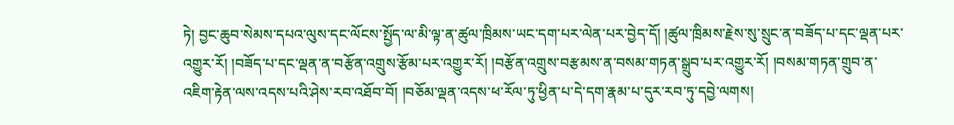ཏེ། བྱང་ཆུབ་སེམས་དཔའ་ལུས་དང་ལོངས་སྤྱོད་ལ་མི་ལྟ་ན་ཚུལ་ཁྲིམས་ཡང་དག་པར་ལེན་པར་བྱེད་དོ། །ཚུལ་ཁྲིམས་རྗེས་སུ་སྲུང་ན་བཟོད་པ་དང་ལྡན་པར་འགྱུར་རོ། །བཟོད་པ་དང་ལྡན་ན་བརྩོན་འགྲུས་རྩོམ་པར་འགྱུར་རོ། །བརྩོན་འགྲུས་བརྩམས་ན་བསམ་གཏན་སྒྲུབ་པར་འགྱུར་རོ། །བསམ་གཏན་གྲུབ་ན་འཇིག་རྟེན་ལས་འདས་པའི་ཤེས་རབ་འཐོབ་བོ། །བཅོམ་ལྡན་འདས་ཕ་རོལ་ཏུ་ཕྱིན་པ་དེ་དག་རྣམ་པ་དུར་རབ་ཏུ་དབྱེ་ལགས།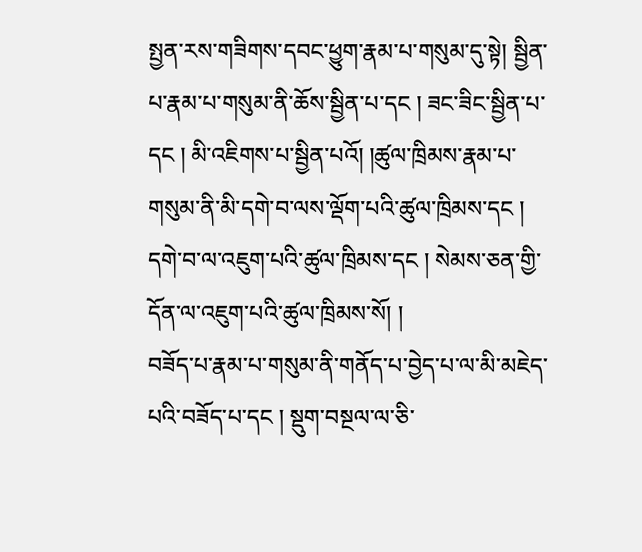སྤྱན་རས་གཟིགས་དབང་ཕྱུག་རྣམ་པ་གསུམ་དུ་སྟེ། སྦྱིན་པ་རྣམ་པ་གསུམ་ནི་ཆོས་སྦྱིན་པ་དང ། ཟང་ཟིང་སྦྱིན་པ་དང ། མི་འཇིགས་པ་སྦྱིན་པའོ། །ཚུལ་ཁྲིམས་རྣམ་པ་གསུམ་ནི་མི་དགེ་བ་ལས་ལྡོག་པའི་ཚུལ་ཁྲིམས་དང ། དགེ་བ་ལ་འཇུག་པའི་ཚུལ་ཁྲིམས་དང ། སེམས་ཅན་གྱི་དོན་ལ་འཇུག་པའི་ཚུལ་ཁྲིམས་སོ། །
བཟོད་པ་རྣམ་པ་གསུམ་ནི་གནོད་པ་བྱེད་པ་ལ་མི་མཇེད་པའི་བཟོད་པ་དང ། སྡུག་བསྔལ་ལ་ཅི་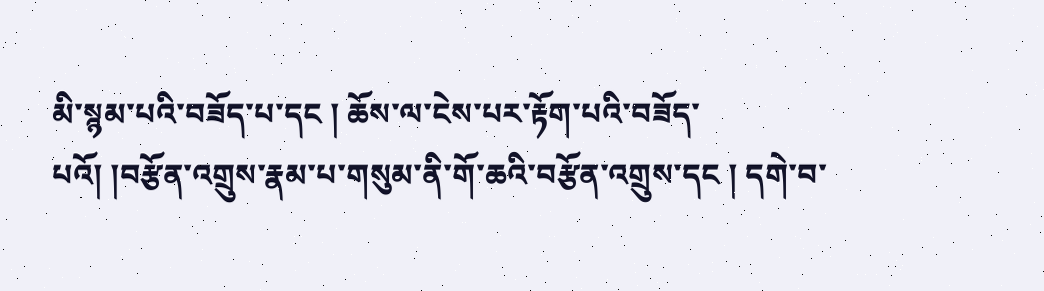མི་སྙམ་པའི་བཟོད་པ་དང ། ཆོས་ལ་ངེས་པར་རྟོག་པའི་བཟོད་པའོ། །བརྩོན་འགྲུས་རྣམ་པ་གསུམ་ནི་གོ་ཆའི་བརྩོན་འགྲུས་དང ། དགེ་བ་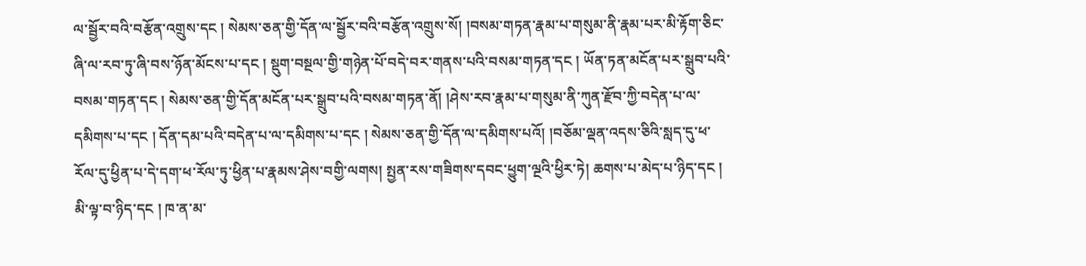ལ་སྦྱོར་བའི་བརྩོན་འགྲུས་དང ། སེམས་ཅན་གྱི་དོན་ལ་སྦྱོར་བའི་བརྩོན་འགྲུས་སོ། །བསམ་གཏན་རྣམ་པ་གསུམ་ནི་རྣམ་པར་མི་རྟོག་ཅིང་ཞི་ལ་རབ་ཏུ་ཞི་བས་ཉོན་མོངས་པ་དང ། སྡུག་བསྔལ་གྱི་གཉེན་པོ་བདེ་བར་གནས་པའི་བསམ་གཏན་དང ། ཡོན་ཏན་མངོན་པར་སྒྲུབ་པའི་བསམ་གཏན་དང ། སེམས་ཅན་གྱི་དོན་མངོན་པར་སྒྲུབ་པའི་བསམ་གཏན་ནོ། །ཤེས་རབ་རྣམ་པ་གསུམ་ནི་ཀུན་རྫོབ་ཀྱི་བདེན་པ་ལ་དམིགས་པ་དང ། དོན་དམ་པའི་བདེན་པ་ལ་དམིགས་པ་དང ། སེམས་ཅན་གྱི་དོན་ལ་དམིགས་པའོ། །བཅོམ་ལྡན་འདས་ཅིའི་སླད་དུ་ཕ་རོལ་དུ་ཕྱིན་པ་དེ་དག་ཕ་རོལ་ཏུ་ཕྱིན་པ་རྣམས་ཤེས་བགྱི་ལགས། སྤྱན་རས་གཟིགས་དབང་ཕྱུག་ལྔའི་ཕྱིར་ཏེ། ཆགས་པ་མེད་པ་ཉིད་དང ། མི་ལྟ་བ་ཉིད་དང ། ཁ་ན་མ་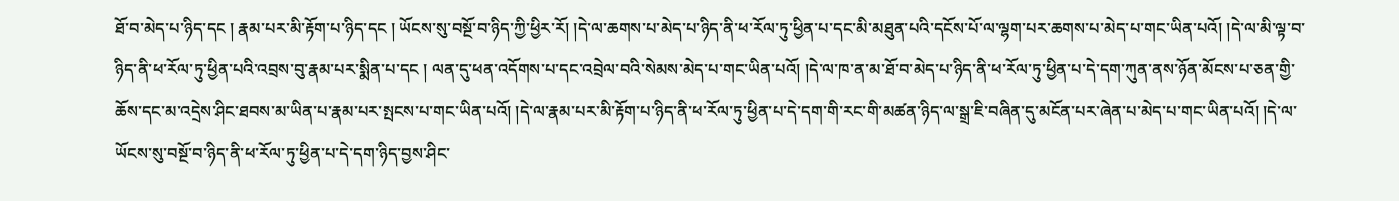ཐོ་བ་མེད་པ་ཉིད་དང ། རྣམ་པར་མི་རྟོག་པ་ཉིད་དང ། ཡོངས་སུ་བསྔོ་བ་ཉིད་ཀྱི་ཕྱིར་རོ། །དེ་ལ་ཆགས་པ་མེད་པ་ཉིད་ནི་ཕ་རོལ་ཏུ་ཕྱིན་པ་དང་མི་མཐུན་པའི་དངོས་པོ་ལ་ལྷག་པར་ཆགས་པ་མེད་པ་གང་ཡིན་པའོ། །དེ་ལ་མི་ལྟ་བ་ཉིད་ནི་ཕ་རོལ་ཏུ་ཕྱིན་པའི་འབྲས་བུ་རྣམ་པར་སྨིན་པ་དང ། ལན་དུ་ཕན་འདོགས་པ་དང་འབྲེལ་བའི་སེམས་མེད་པ་གང་ཡིན་པའོ། །དེ་ལ་ཁ་ན་མ་ཐོ་བ་མེད་པ་ཉིད་ནི་ཕ་རོལ་ཏུ་ཕྱིན་པ་དེ་དག་ཀུན་ནས་ཉོན་མོངས་པ་ཅན་གྱི་ཆོས་དང་མ་འདྲེས་ཤིང་ཐབས་མ་ཡིན་པ་རྣམ་པར་སྤངས་པ་གང་ཡིན་པའོ། །དེ་ལ་རྣམ་པར་མི་རྟོག་པ་ཉིད་ནི་ཕ་རོལ་ཏུ་ཕྱིན་པ་དེ་དག་གི་རང་གི་མཚན་ཉིད་ལ་སྒྲ་ཇི་བཞིན་དུ་མངོན་པར་ཞེན་པ་མེད་པ་གང་ཡིན་པའོ། །དེ་ལ་ཡོངས་སུ་བསྔོ་བ་ཉིད་ནི་ཕ་རོལ་ཏུ་ཕྱིན་པ་དེ་དག་ཉིད་བྱས་ཤིང་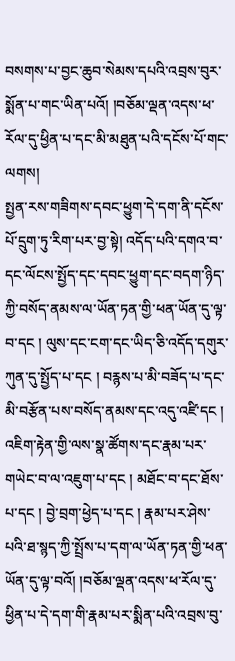བསགས་པ་བྱང་ཆུབ་སེམས་དཔའི་འབྲས་བུར་སྨོན་པ་གང་ཡིན་པའོ། །བཅོམ་ལྡན་འདས་ཕ་རོལ་དུ་ཕྱིན་པ་དང་མི་མཐུན་པའི་དངོས་པོ་གང་ལགས།
སྤྱན་རས་གཟིགས་དབང་ཕྱུག་དེ་དག་ནི་དངོས་པོ་དྲུག་ཏུ་རིག་པར་བྱ་སྟེ། འདོད་པའི་དགའ་བ་དང་ལོངས་སྤྱོད་དང་དབང་ཕྱུག་དང་བདག་ཉིད་ཀྱི་བསོད་ནམས་ལ་ཡོན་ཏན་གྱི་ཕན་ཡོན་དུ་ལྟ་བ་དང ། ལུས་དང་ངག་དང་ཡིད་ཅི་འདོད་དགུར་ཀུན་དུ་སྤྱོད་པ་དང ། བརྙས་པ་མི་བཟོད་པ་དང་མི་བརྩོན་པས་བསོད་ནམས་དང་འདུ་འཛི་དང ། འཇིག་རྟེན་གྱི་ལས་སྣ་ཚོགས་དང་རྣམ་པར་གཡེང་བ་ལ་འཇུག་པ་དང ། མཐོང་བ་དང་ཐོས་པ་དང ། བྱེ་བྲག་ཕྱེད་པ་དང ། རྣམ་པར་ཤེས་པའི་ཐ་སྙད་ཀྱི་སྤྲོས་པ་དག་ལ་ཡོན་ཏན་གྱི་ཕན་ཡོན་དུ་ལྟ་བའོ། །བཅོམ་ལྡན་འདས་ཕ་རོལ་དུ་ཕྱིན་པ་དེ་དག་གི་རྣམ་པར་སྨིན་པའི་འབྲས་བུ་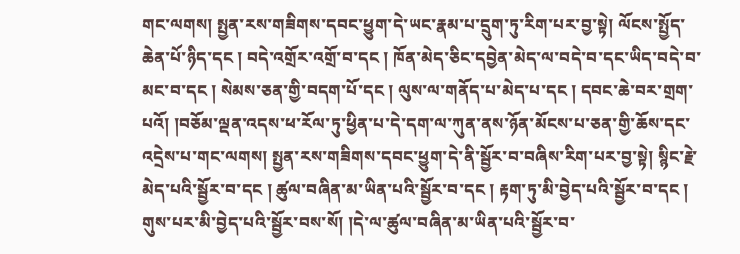གང་ལགས། སྤྱན་རས་གཟིགས་དབང་ཕྱུག་དེ་ཡང་རྣམ་པ་དྲུག་ཏུ་རིག་པར་བྱ་སྟེ། ལོངས་སྤྱོད་ཆེན་པོ་ཉིད་དང ། བདེ་འགྲོར་འགྲོ་བ་དང ། ཁོན་མེད་ཅིང་དབྱེན་མེད་ལ་བདེ་བ་དང་ཡིད་བདེ་བ་མང་བ་དང ། སེམས་ཅན་གྱི་བདག་པོ་དང ། ལུས་ལ་གནོད་པ་མེད་པ་དང ། དབང་ཆེ་བར་གྲག་པའོ། །བཅོམ་ལྡན་འདས་ཕ་རོལ་ཏུ་ཕྱིན་པ་དེ་དག་ལ་ཀུན་ནས་ཉོན་མོངས་པ་ཅན་གྱི་ཆོས་དང་འདྲེས་པ་གང་ལགས། སྤྱན་རས་གཟིགས་དབང་ཕྱུག་དེ་ནི་སྦྱོར་བ་བཞིས་རིག་པར་བྱ་སྟེ། སྙིང་རྗེ་མེད་པའི་སྦྱོར་བ་དང ། ཚུལ་བཞིན་མ་ཡིན་པའི་སྦྱོར་བ་དང ། རྟག་ཏུ་མི་བྱེད་པའི་སྦྱོར་བ་དང ། གུས་པར་མི་བྱེད་པའི་སྦྱོར་བས་སོ། །དེ་ལ་ཚུལ་བཞིན་མ་ཡིན་པའི་སྦྱོར་བ་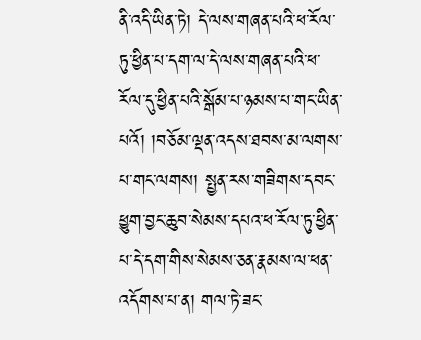ནི་འདི་ཡིན་ཏེ། དེ་ལས་གཞན་པའི་ཕ་རོལ་ཏུ་ཕྱིན་པ་དག་ལ་དེ་ལས་གཞན་པའི་ཕ་རོལ་དུ་ཕྱིན་པའི་སྒོམ་པ་ཉམས་པ་གང་ཡིན་པའོ། །བཅོམ་ལྡན་འདས་ཐབས་མ་ལགས་པ་གང་ལགས། སྤྱན་རས་གཟིགས་དབང་ཕྱུག་བྱང་ཆུབ་སེམས་དཔའ་ཕ་རོལ་ཏུ་ཕྱིན་པ་དེ་དག་གིས་སེམས་ཅན་རྣམས་ལ་ཕན་འདོགས་པ་ན། གལ་ཏེ་ཟང་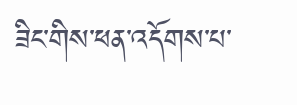ཟིང་གིས་ཕན་འདོགས་པ་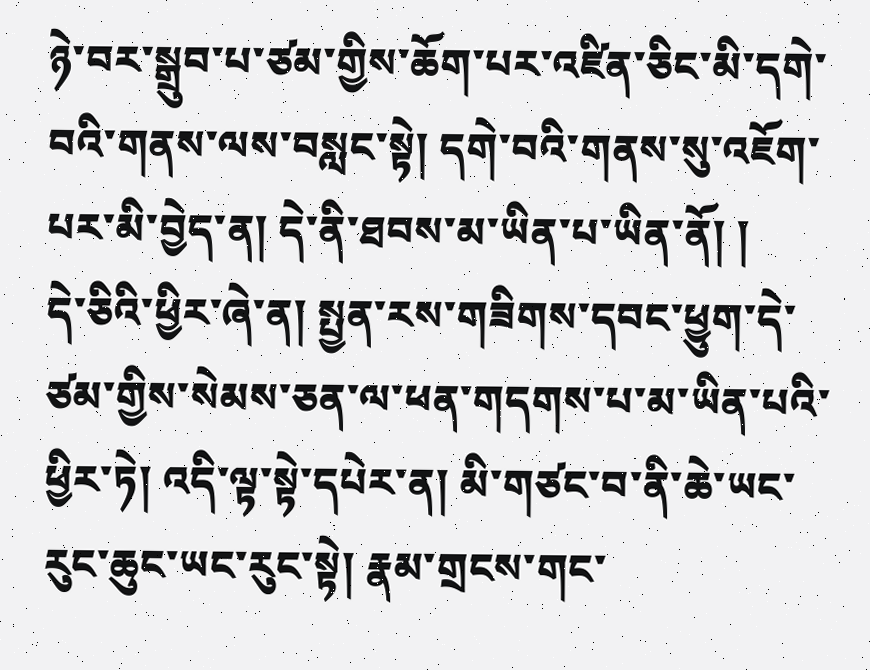ཉེ་བར་སྒྲུབ་པ་ཙམ་གྱིས་ཆོག་པར་འཛིན་ཅིང་མི་དགེ་བའི་གནས་ལས་བསླང་སྟེ། དགེ་བའི་གནས་སུ་འཇོག་པར་མི་བྱེད་ན། དེ་ནི་ཐབས་མ་ཡིན་པ་ཡིན་ནོ། །
དེ་ཅིའི་ཕྱིར་ཞེ་ན། སྤྱན་རས་གཟིགས་དབང་ཕྱུག་དེ་ཙམ་གྱིས་སེམས་ཅན་ལ་ཕན་གདགས་པ་མ་ཡིན་པའི་ཕྱིར་ཏེ། འདི་ལྟ་སྟེ་དཔེར་ན། མི་གཙང་བ་ནི་ཆེ་ཡང་རུང་ཆུང་ཡང་རུང་སྟེ། རྣམ་གྲངས་གང་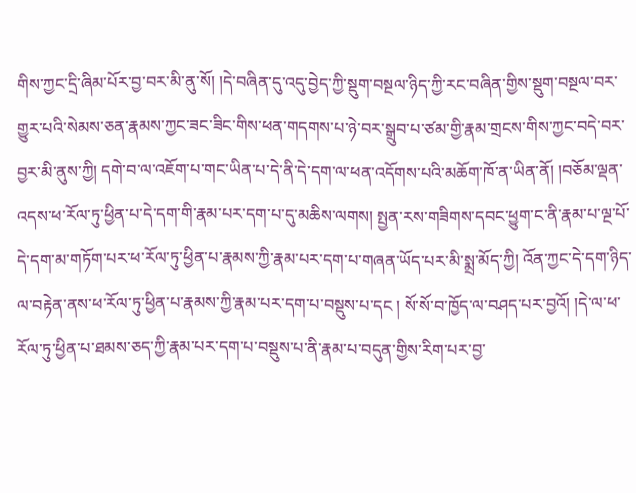གིས་ཀྱང་དྲི་ཞིམ་པོར་བྱ་བར་མི་ནུ་སོ། །དེ་བཞིན་དུ་འདུ་བྱེད་ཀྱི་སྡུག་བསྔལ་ཉིད་ཀྱི་རང་བཞིན་གྱིས་སྡུག་བསྔལ་བར་གྱུར་པའི་སེམས་ཅན་རྣམས་ཀྱང་ཟང་ཟིང་གིས་ཕན་གདགས་པ་ཉེ་བར་སྒྲུབ་པ་ཙམ་གྱི་རྣམ་གྲངས་གིས་ཀྱང་བདེ་བར་བྱར་མི་ནུས་ཀྱི། དགེ་བ་ལ་འཇོག་པ་གང་ཡིན་པ་དེ་ནི་དེ་དག་ལ་ཕན་འདོགས་པའི་མཆོག་ཁོ་ན་ཡིན་ནོ། །བཅོམ་ལྡན་འདས་ཕ་རོལ་ཏུ་ཕྱིན་པ་དེ་དག་གི་རྣམ་པར་དག་པ་དུ་མཆིས་ལགས། སྤྱན་རས་གཟིགས་དབང་ཕྱུག་ང་ནི་རྣམ་པ་ལྔ་པོ་དེ་དག་མ་གཏོག་པར་ཕ་རོལ་ཏུ་ཕྱིན་པ་རྣམས་ཀྱི་རྣམ་པར་དག་པ་གཞན་ཡོད་པར་མི་སྨྲ་མོད་ཀྱི། འོན་ཀྱང་དེ་དག་ཉིད་ལ་བརྟེན་ནས་ཕ་རོལ་ཏུ་ཕྱིན་པ་རྣམས་ཀྱི་རྣམ་པར་དག་པ་བསྡུས་པ་དང ། སོ་སོ་བ་ཁྱོད་ལ་བཤད་པར་བྱའོ། །དེ་ལ་ཕ་རོལ་ཏུ་ཕྱིན་པ་ཐམས་ཅད་ཀྱི་རྣམ་པར་དག་པ་བསྡུས་པ་ནི་རྣམ་པ་བདུན་གྱིས་རིག་པར་བྱ་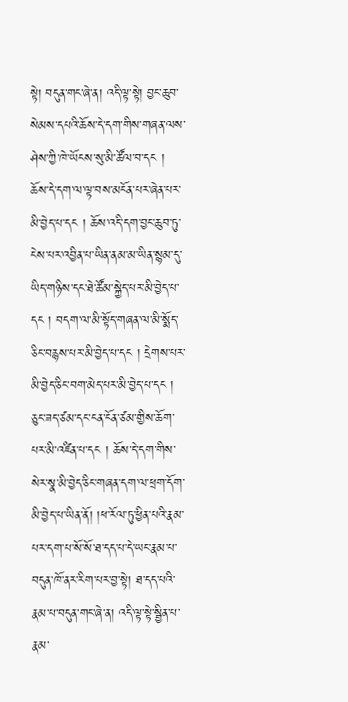སྟེ། བདུན་གང་ཞེ་ན། འདི་ལྟ་སྟེ། བྱང་ཆུབ་སེམས་དཔའི་ཆོས་དེ་དག་གིས་གཞན་ལས་ཤེས་ཀྱི་ཁེ་ཡོངས་སུ་མི་ཚོལ་བ་དང ། ཆོས་དེ་དག་ལ་ལྟ་བས་མངོན་པར་ཞེན་པར་མི་བྱེད་པ་དང ། ཆོས་འདི་དག་བྱང་ཆུབ་ཏུ་ངེས་པར་འབྱིན་པ་ཡིན་ནམ་མ་ཡིན་སྙམ་དུ་ཡིད་གཉིས་དང་ཐེ་ཚོམ་སྐྱེད་པར་མི་བྱེད་པ་དང ། བདག་ལ་མི་སྟོད་གཞན་ལ་མི་སྨོད་ཅིང་བརྙས་པར་མི་བྱེད་པ་དང ། དྲེགས་པར་མི་བྱེད་ཅིང་བག་མེད་པར་མི་བྱེད་པ་དང ། ཅུང་ཟད་ཙམ་དང་ངན་ངོན་ཙམ་གྱིས་ཆོག་པར་མི་འཛིན་པ་དང ། ཆོས་དེ་དག་གིས་སེར་སྣ་མི་བྱེད་ཅིང་གཞན་དག་ལ་ཕྲག་དོག་མི་བྱེད་པ་ཡིན་ནོ། །ཕ་རོལ་ཏུ་ཕྱིན་པའི་རྣམ་པར་དག་པ་སོ་སོ་ཐ་དད་པ་དེ་ཡང་རྣམ་པ་བདུན་ཁོ་ནར་རིག་པར་བྱ་སྟེ། ཐ་དད་པའི་རྣམ་པ་བདུན་གང་ཞེ་ན། འདི་ལྟ་སྟེ་སྦྱིན་པ་རྣམ་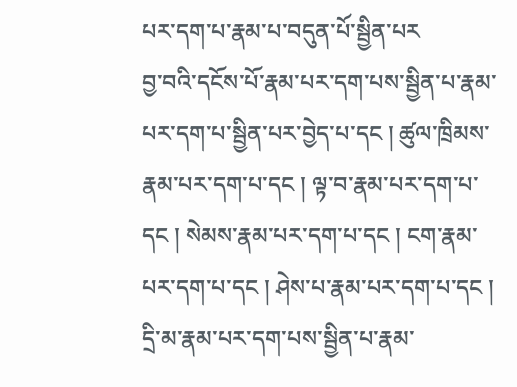པར་དག་པ་རྣམ་པ་བདུན་པོ་སྦྱིན་པར
བྱ་བའི་དངོས་པོ་རྣམ་པར་དག་པས་སྦྱིན་པ་རྣམ་པར་དག་པ་སྦྱིན་པར་བྱེད་པ་དང ། ཚུལ་ཁྲིམས་རྣམ་པར་དག་པ་དང ། ལྟ་བ་རྣམ་པར་དག་པ་དང ། སེམས་རྣམ་པར་དག་པ་དང ། ངག་རྣམ་པར་དག་པ་དང ། ཤེས་པ་རྣམ་པར་དག་པ་དང ། དྲི་མ་རྣམ་པར་དག་པས་སྦྱིན་པ་རྣམ་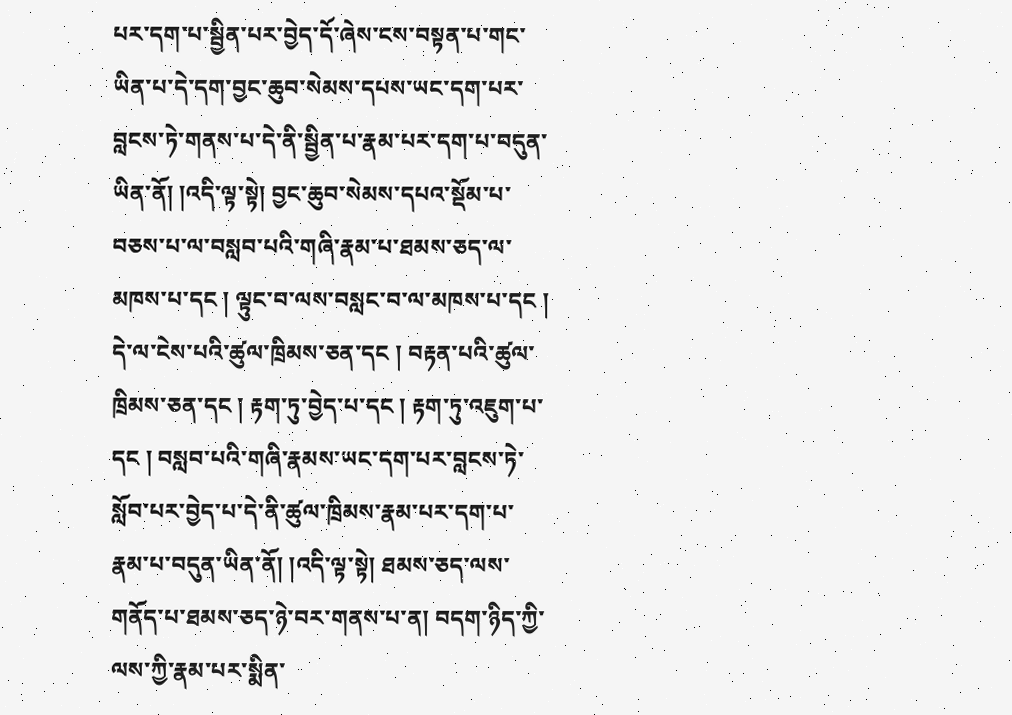པར་དག་པ་སྦྱིན་པར་བྱེད་དོ་ཞེས་ངས་བསྟན་པ་གང་ཡིན་པ་དེ་དག་བྱང་ཆུབ་སེམས་དཔས་ཡང་དག་པར་བླངས་ཏེ་གནས་པ་དེ་ནི་སྦྱིན་པ་རྣམ་པར་དག་པ་བདུན་ཡིན་ནོ། །འདི་ལྟ་སྟེ། བྱང་ཆུབ་སེམས་དཔའ་སྡོམ་པ་བཅས་པ་ལ་བསླབ་པའི་གཞི་རྣམ་པ་ཐམས་ཅད་ལ་མཁས་པ་དང ། ལྟུང་བ་ལས་བསླང་བ་ལ་མཁས་པ་དང ། དེ་ལ་ངེས་པའི་ཚུལ་ཁྲིམས་ཅན་དང ། བརྟན་པའི་ཚུལ་ཁྲིམས་ཅན་དང ། རྟག་ཏུ་བྱེད་པ་དང ། རྟག་ཏུ་འཇུག་པ་དང ། བསླབ་པའི་གཞི་རྣམས་ཡང་དག་པར་བླངས་ཏེ་སློབ་པར་བྱེད་པ་དེ་ནི་ཚུལ་ཁྲིམས་རྣམ་པར་དག་པ་རྣམ་པ་བདུན་ཡིན་ནོ། །འདི་ལྟ་སྟེ། ཐམས་ཅད་ལས་གནོད་པ་ཐམས་ཅད་ཉེ་བར་གནས་པ་ན། བདག་ཉིད་ཀྱི་ལས་ཀྱི་རྣམ་པར་སྨིན་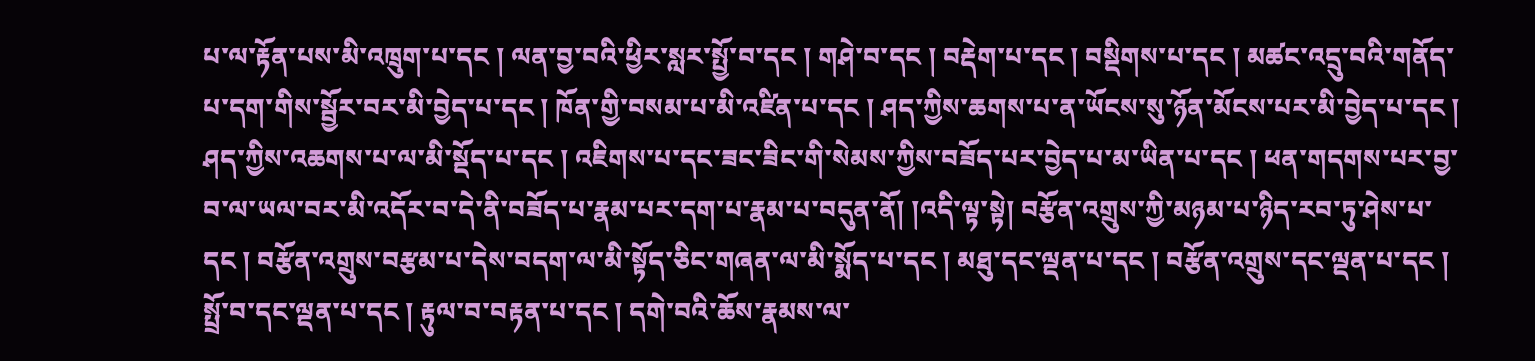པ་ལ་རྟོན་པས་མི་འཁྲུག་པ་དང ། ལན་བྱ་བའི་ཕྱིར་སླར་སྤྱོ་བ་དང ། གཤེ་བ་དང ། བརྡེག་པ་དང ། བསྡིགས་པ་དང ། མཚང་འདྲུ་བའི་གནོད་པ་དག་གིས་སྦྱོར་བར་མི་བྱེད་པ་དང ། ཁོན་གྱི་བསམ་པ་མི་འཛིན་པ་དང ། ཤད་ཀྱིས་ཆགས་པ་ན་ཡོངས་སུ་ཉོན་མོངས་པར་མི་བྱེད་པ་དང ། ཤད་ཀྱིས་འཆགས་པ་ལ་མི་སྡོད་པ་དང ། འཇིགས་པ་དང་ཟང་ཟིང་གི་སེམས་ཀྱིས་བཟོད་པར་བྱེད་པ་མ་ཡིན་པ་དང ། ཕན་གདགས་པར་བྱ་བ་ལ་ཡལ་བར་མི་འདོར་བ་དེ་ནི་བཟོད་པ་རྣམ་པར་དག་པ་རྣམ་པ་བདུན་ནོ། །འདི་ལྟ་སྟེ། བརྩོན་འགྲུས་ཀྱི་མཉམ་པ་ཉིད་རབ་ཏུ་ཤེས་པ་དང ། བརྩོན་འགྲུས་བརྩམ་པ་དེས་བདག་ལ་མི་སྟོད་ཅིང་གཞན་ལ་མི་སྨོད་པ་དང ། མཐུ་དང་ལྡན་པ་དང ། བརྩོན་འགྲུས་དང་ལྡན་པ་དང ། སྤྲོ་བ་དང་ལྡན་པ་དང ། རྟུལ་བ་བརྟན་པ་དང ། དགེ་བའི་ཆོས་རྣམས་ལ་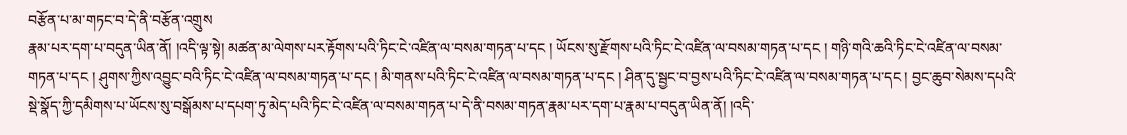བརྩོན་པ་མ་གཏང་བ་དེ་ནི་བརྩོན་འགྲུས
རྣམ་པར་དག་པ་བདུན་ཡིན་ནོ། །འདི་ལྟ་སྟེ། མཚན་མ་ལེགས་པར་རྟོགས་པའི་ཏིང་ངེ་འཛིན་ལ་བསམ་གཏན་པ་དང ། ཡོངས་སུ་རྫོགས་པའི་ཏིང་ངེ་འཛིན་ལ་བསམ་གཏན་པ་དང ། གཉི་གའི་ཆའི་ཏིང་ངེ་འཛིན་ལ་བསམ་གཏན་པ་དང ། ཤུགས་ཀྱིས་འབྱུང་བའི་ཏིང་ངེ་འཛིན་ལ་བསམ་གཏན་པ་དང ། མི་གནས་པའི་ཏིང་ངེ་འཛིན་ལ་བསམ་གཏན་པ་དང ། ཤིན་དུ་སྦྱང་བ་བྱས་པའི་ཏིང་ངེ་འཛིན་ལ་བསམ་གཏན་པ་དང ། བྱང་ཆུབ་སེམས་དཔའི་སྡེ་སྣོད་ཀྱི་དམིགས་པ་ཡོངས་སུ་བསྒོམས་པ་དཔག་ཏུ་མེད་པའི་ཏིང་ངེ་འཛིན་ལ་བསམ་གཏན་པ་དེ་ནི་བསམ་གཏན་རྣམ་པར་དག་པ་རྣམ་པ་བདུན་ཡིན་ནོ། །འདི་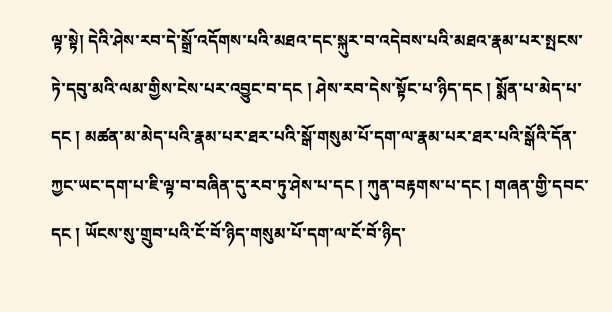ལྟ་སྟེ། དེའི་ཤེས་རབ་དེ་སྒྲོ་འདོགས་པའི་མཐའ་དང་སྐུར་བ་འདེབས་པའི་མཐའ་རྣམ་པར་སྤངས་ཏེ་དབུ་མའི་ལམ་གྱིས་ངེས་པར་འབྱུང་བ་དང ། ཤེས་རབ་དེས་སྟོང་པ་ཉིད་དང ། སྨོན་པ་མེད་པ་དང ། མཚན་མ་མེད་པའི་རྣམ་པར་ཐར་པའི་སྒོ་གསུམ་པོ་དག་ལ་རྣམ་པར་ཐར་པའི་སྒོའི་དོན་ཀྱང་ཡང་དག་པ་ཇི་ལྟ་བ་བཞིན་དུ་རབ་ཏུ་ཤེས་པ་དང ། ཀུན་བརྟགས་པ་དང ། གཞན་གྱི་དབང་དང ། ཡོངས་སུ་གྲུབ་པའི་ངོ་བོ་ཉིད་གསུམ་པོ་དག་ལ་ངོ་བོ་ཉིད་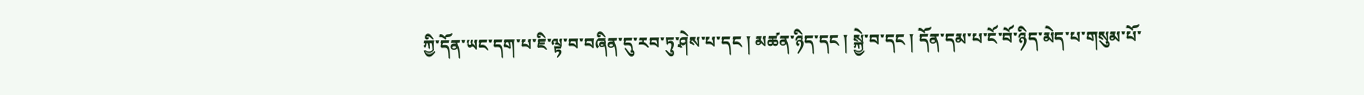ཀྱི་དོན་ཡང་དག་པ་ཇི་ལྟ་བ་བཞིན་དུ་རབ་ཏུ་ཤེས་པ་དང ། མཚན་ཉིད་དང ། སྐྱེ་བ་དང ། དོན་དམ་པ་ངོ་བོ་ཉིད་མེད་པ་གསུམ་པོ་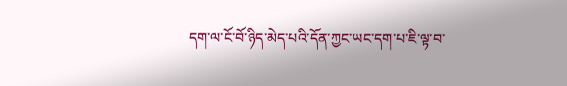དག་ལ་ངོ་བོ་ཉིད་མེད་པའི་དོན་ཀྱང་ཡང་དག་པ་ཇི་ལྟ་བ་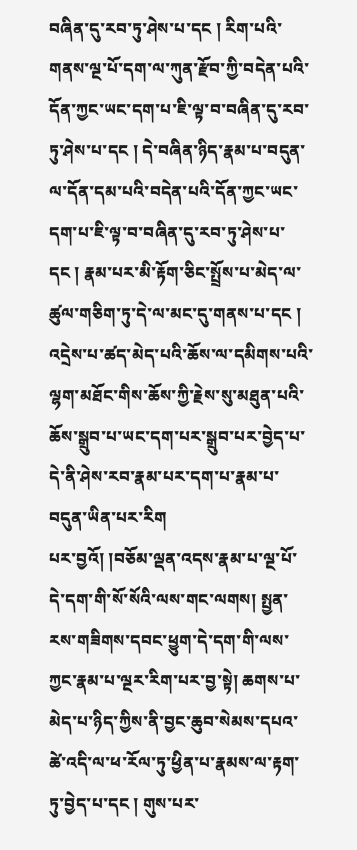བཞིན་དུ་རབ་ཏུ་ཤེས་པ་དང ། རིག་པའི་གནས་ལྔ་པོ་དག་ལ་ཀུན་རྫོབ་ཀྱི་བདེན་པའི་དོན་ཀྱང་ཡང་དག་པ་ཇི་ལྟ་བ་བཞིན་དུ་རབ་ཏུ་ཤེས་པ་དང ། དེ་བཞིན་ཉིད་རྣམ་པ་བདུན་ལ་དོན་དམ་པའི་བདེན་པའི་དོན་ཀྱང་ཡང་དག་པ་ཇི་ལྟ་བ་བཞིན་དུ་རབ་ཏུ་ཤེས་པ་དང ། རྣམ་པར་མི་རྟོག་ཅིང་སྤྲོས་པ་མེད་ལ་ཚུལ་གཅིག་ཏུ་དེ་ལ་མང་དུ་གནས་པ་དང ། འདྲེས་པ་ཚད་མེད་པའི་ཆོས་ལ་དམིགས་པའི་ལྷག་མཐོང་གིས་ཆོས་ཀྱི་རྗེས་སུ་མཐུན་པའི་ཆོས་སྒྲུབ་པ་ཡང་དག་པར་སྒྲུབ་པར་བྱེད་པ་དེ་ནི་ཤེས་རབ་རྣམ་པར་དག་པ་རྣམ་པ་བདུན་ཡིན་པར་རིག
པར་བྱའོ། །བཅོམ་ལྡན་འདས་རྣམ་པ་ལྔ་པོ་དེ་དག་གི་སོ་སོའི་ལས་གང་ལགས། སྤྱན་རས་གཟིགས་དབང་ཕྱུག་དེ་དག་གི་ལས་ཀྱང་རྣམ་པ་ལྔར་རིག་པར་བྱ་སྟེ། ཆགས་པ་མེད་པ་ཉིད་ཀྱིས་ནི་བྱང་ཆུབ་སེམས་དཔའ་ཚེ་འདི་ལ་ཕ་རོལ་ཏུ་ཕྱིན་པ་རྣམས་ལ་རྟག་ཏུ་བྱེད་པ་དང ། གུས་པར་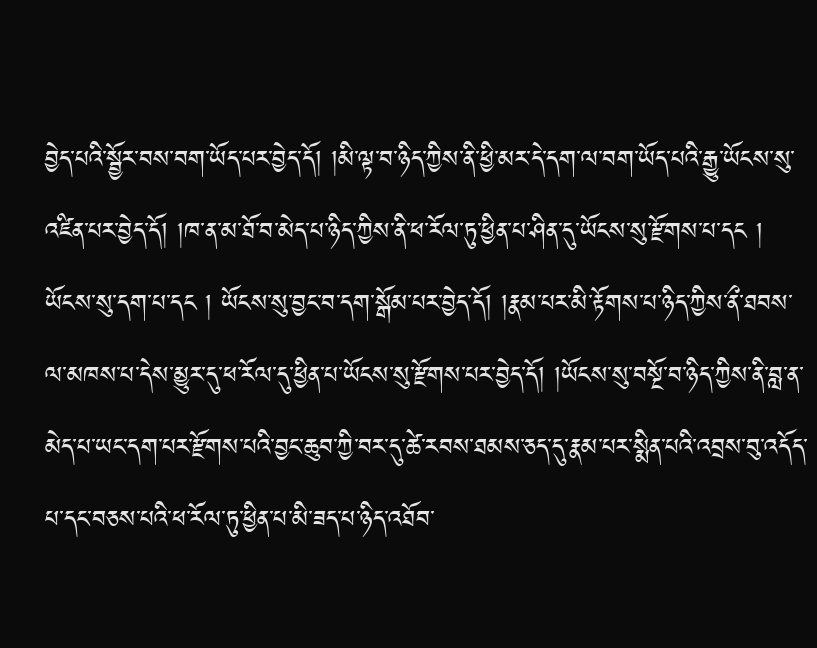བྱེད་པའི་སྦྱོར་བས་བག་ཡོད་པར་བྱེད་དོ། །མི་ལྟ་བ་ཉིད་ཀྱིས་ནི་ཕྱི་མར་དེ་དག་ལ་བག་ཡོད་པའི་རྒྱུ་ཡོངས་སུ་འཛིན་པར་བྱེད་དོ། །ཁ་ན་མ་ཐོ་བ་མེད་པ་ཉིད་ཀྱིས་ནི་ཕ་རོལ་ཏུ་ཕྱིན་པ་ཤིན་དུ་ཡོངས་སུ་རྫོགས་པ་དང ། ཡོངས་སུ་དག་པ་དང ། ཡོངས་སུ་བྱང་བ་དག་སྒོམ་པར་བྱེད་དོ། །རྣམ་པར་མི་རྟོགས་པ་ཉིད་ཀྱིས་ནྀ་ཐབས་ལ་མཁས་པ་དེས་མྱུར་དུ་ཕ་རོལ་དུ་ཕྱིན་པ་ཡོངས་སུ་རྫོགས་པར་བྱེད་དོ། །ཡོངས་སུ་བསྔོ་བ་ཉིད་ཀྱིས་ནི་བླ་ན་མེད་པ་ཡང་དག་པར་རྫོགས་པའི་བྱང་ཆུབ་ཀྱི་བར་དུ་ཚེ་རབས་ཐམས་ཅད་དུ་རྣམ་པར་སྨིན་པའི་འབྲས་བུ་འདོད་པ་དང་བཅས་པའི་ཕ་རོལ་ཏུ་ཕྱིན་པ་མི་ཟད་པ་ཉིད་འཐོབ་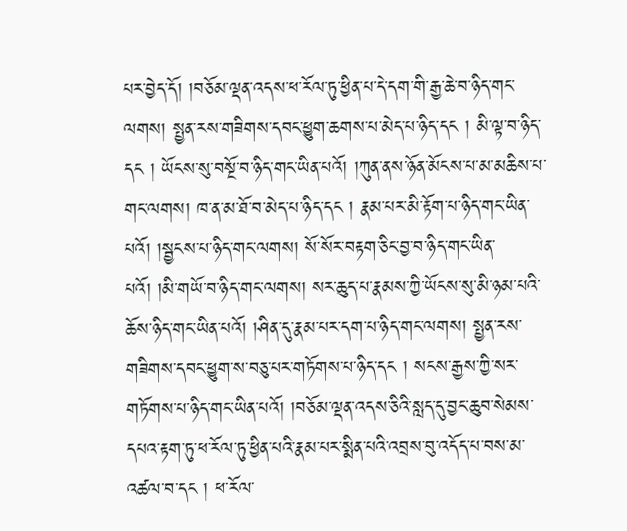པར་བྱེད་དོ། །བཅོམ་ལྡན་འདས་ཕ་རོལ་ཏུ་ཕྱིན་པ་དེ་དག་གི་རྒྱ་ཆེ་བ་ཉིད་གང་ལགས། སྤྱན་རས་གཟིགས་དབང་ཕྱུག་ཆགས་པ་མེད་པ་ཉིད་དང ། མི་ལྟ་བ་ཉིད་དང ། ཡོངས་སུ་བསྔོ་བ་ཉིད་གང་ཡིན་པའོ། །ཀུན་ནས་ཉོན་མོངས་པ་མ་མཆིས་པ་གང་ལགས། ཁ་ན་མ་ཐོ་བ་མེད་པ་ཉིད་དང ། རྣམ་པར་མི་རྟོག་པ་ཉིད་གང་ཡིན་པའོ། །སྦྱངས་པ་ཉིད་གང་ལགས། སོ་སོར་བརྟག་ཅིང་བྱ་བ་ཉིད་གང་ཡིན་པའོ། །མི་གཡོ་བ་ཉིད་གང་ལགས། སར་ཆུད་པ་རྣམས་ཀྱི་ཡོངས་སུ་མི་ཉམ་པའི་ཆོས་ཉིད་གང་ཡིན་པའོ། །ཤིན་དུ་རྣམ་པར་དག་པ་ཉིད་གང་ལགས། སྤྱན་རས་གཟིགས་དབང་ཕྱུག་ས་བཅུ་པར་གཏོགས་པ་ཉིད་དང ། སངས་རྒྱས་ཀྱི་སར་གཏོགས་པ་ཉིད་གང་ཡིན་པའོ། །བཅོམ་ལྡན་འདས་ཅིའི་སླད་དུ་བྱང་ཆུབ་སེམས་དཔའ་རྟག་ཏུ་ཕ་རོལ་ཏུ་ཕྱིན་པའི་རྣམ་པར་སྨིན་པའི་འབྲས་བུ་འདོད་པ་བས་མ་འཚལ་བ་དང ། ཕ་རོལ་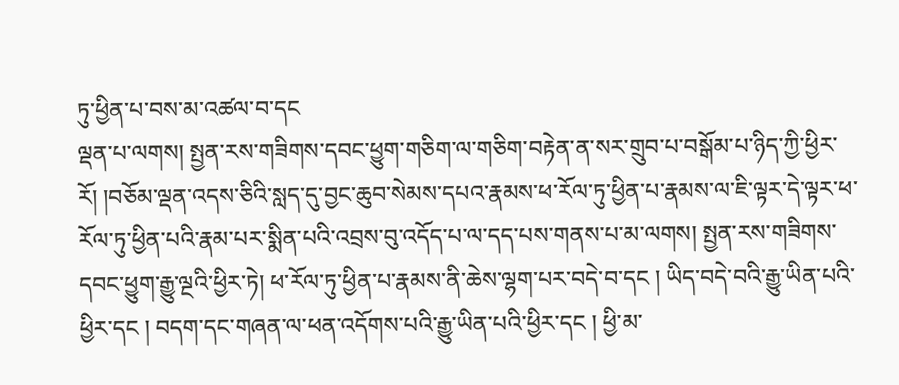ཏུ་ཕྱིན་པ་བས་མ་འཚལ་བ་དང
ལྡན་པ་ལགས། སྤྱན་རས་གཟིགས་དབང་ཕྱུག་གཅིག་ལ་གཅིག་བརྟེན་ན་སར་གྲུབ་པ་བསྒོམ་པ་ཉིད་ཀྱི་ཕྱིར་རོ། །བཅོམ་ལྡན་འདས་ཅིའི་སླད་དུ་བྱང་ཆུབ་སེམས་དཔའ་རྣམས་ཕ་རོལ་ཏུ་ཕྱིན་པ་རྣམས་ལ་ཇི་ལྟར་དེ་ལྟར་ཕ་རོལ་ཏུ་ཕྱིན་པའི་རྣམ་པར་སྨིན་པའི་འབྲས་བུ་འདོད་པ་ལ་དད་པས་གནས་པ་མ་ལགས། སྤྱན་རས་གཟིགས་དབང་ཕྱུག་རྒྱུ་ལྔའི་ཕྱིར་ཏེ། ཕ་རོལ་ཏུ་ཕྱིན་པ་རྣམས་ནི་ཆེས་ལྷག་པར་བདེ་བ་དང ། ཡིད་བདེ་བའི་རྒྱུ་ཡིན་པའི་ཕྱིར་དང ། བདག་དང་གཞན་ལ་ཕན་འདོགས་པའི་རྒྱུ་ཡིན་པའི་ཕྱིར་དང ། ཕྱི་མ་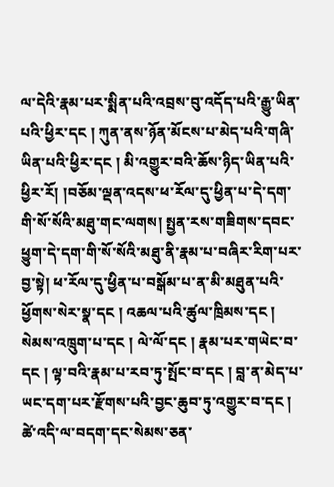ལ་དེའི་རྣམ་པར་སྨིན་པའི་འབྲས་བུ་འདོད་པའི་རྒྱུ་ཡིན་པའི་ཕྱིར་དང ། ཀུན་ནས་ཉོན་མོངས་པ་མེད་པའི་གཞི་ཡིན་པའི་ཕྱིར་དང ། མི་འགྱུར་བའི་ཆོས་ཉིད་ཡིན་པའི་ཕྱིར་རོ། །བཅོམ་ལྡན་འདས་ཕ་རོལ་དུ་ཕྱིན་པ་དེ་དག་གི་སོ་སོའི་མཐུ་གང་ལགས། སྤྱན་རས་གཟིགས་དབང་ཕྱུག་དེ་དག་གི་སོ་སོའི་མཐུ་ནི་རྣམ་པ་བཞིར་རིག་པར་བྱ་སྟེ། ཕ་རོལ་དུ་ཕྱིན་པ་བསྒོམ་པ་ན་མི་མཐུན་པའི་ཕྱོགས་སེར་སྣ་དང ། འཆལ་པའི་ཚུལ་ཁྲིམས་དང ། སེམས་འཁྲུག་པ་དང ། ལེ་ལོ་དང ། རྣམ་པར་གཡེང་བ་དང ། ལྟ་བའི་རྣམ་པ་རབ་ཏུ་སྤོང་བ་དང ། བླ་ན་མེད་པ་ཡང་དག་པར་རྫོགས་པའི་བྱང་ཆུབ་ཏུ་འགྱུར་བ་དང ། ཚེ་འདི་ལ་བདག་དང་སེམས་ཅན་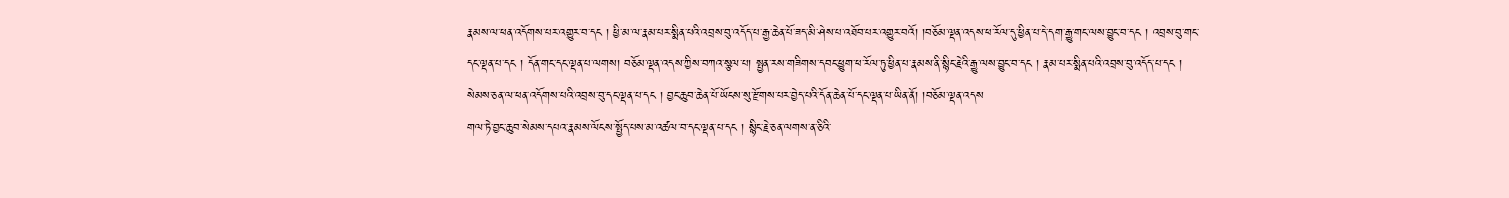རྣམས་ལ་ཕན་འདོགས་པར་འགྱུར་བ་དང ། ཕྱི་མ་ལ་རྣམ་པར་སྨིན་པའི་འབྲས་བུ་འདོད་པ་རྒྱ་ཆེན་པོ་ཟད་མི་ཤེས་པ་འཐོབ་པར་འགྱུར་བའོ། །བཅོམ་ལྡན་འདས་ཕ་རོལ་དུ་ཕྱིན་པ་དེ་དག་རྒྱུ་གང་ལས་བྱུང་བ་དང ། འབྲས་བུ་གང་དང་ལྡན་པ་དང ། དོན་གང་དང་ལྡན་པ་ལགས། བཅོམ་ལྡན་འདས་ཀྱིས་བཀའ་སྩལ་པ། སྤྱན་རས་གཟིགས་དབང་ཕྱུག་ཕ་རོལ་ཏུ་ཕྱིན་པ་རྣམས་ནི་སྙིང་རྗེའི་རྒྱུ་ལས་བྱུང་བ་དང ། རྣམ་པར་སྨིན་པའི་འབྲས་བུ་འདོད་པ་དང ། སེམས་ཅན་ལ་ཕན་འདོགས་པའི་འབྲས་བུ་དང་ལྡན་པ་དང ། བྱང་ཆུབ་ཆེན་པོ་ཡོངས་སུ་རྫོགས་པར་བྱེད་པའི་དོན་ཆེན་པོ་དང་ལྡན་པ་ཡིན་ནོ། །བཅོམ་ལྡན་འདས
གལ་ཏེ་བྱང་ཆུབ་སེམས་དཔའ་རྣམས་ལོངས་སྤྱོད་པས་མ་འཚལ་བ་དང་ལྡན་པ་དང ། སྙིང་རྗེ་ཅན་ལགས་ན་ཅིའི་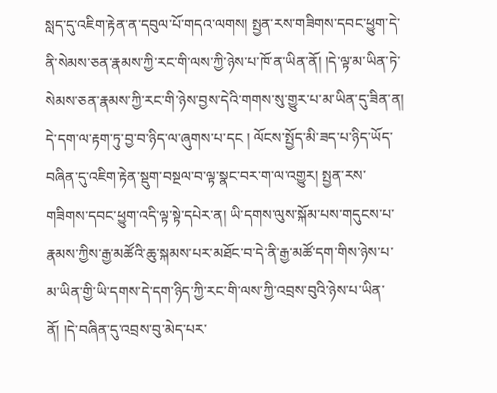སླད་དུ་འཇིག་རྟེན་ན་དབུལ་པོ་གདའ་ལགས། སྤྱན་རས་གཟིགས་དབང་ཕྱུག་དེ་ནི་སེམས་ཅན་རྣམས་ཀྱི་རང་གི་ལས་ཀྱི་ཉེས་པ་ཁོ་ན་ཡིན་ནོ། །དེ་ལྟ་མ་ཡིན་ཏེ་སེམས་ཅན་རྣམས་ཀྱི་རང་གི་ཉེས་བྱས་དེའི་གགས་སུ་གྱུར་པ་མ་ཡིན་དུ་ཟིན་ན། དེ་དག་ལ་རྟག་ཏུ་བྱ་བ་ཉིད་ལ་ཞུགས་པ་དང ། ལོངས་སྤྱོད་མི་ཟད་པ་ཉིད་ཡོད་བཞིན་དུ་འཇིག་རྟེན་སྡུག་བསྔལ་བ་ལྟ་སྣང་བར་ག་ལ་འགྱུར། སྤྱན་རས་གཟིགས་དབང་ཕྱུག་འདི་ལྟ་སྟེ་དཔེར་ན། ཡི་དགས་ལུས་སྐོམ་པས་གདུངས་པ་རྣམས་ཀྱིས་རྒྱ་མཚོའི་ཆུ་སྐམས་པར་མཐོང་བ་དེ་ནི་རྒྱ་མཚོ་དག་གིས་ཉེས་པ་མ་ཡིན་གྱི་ཡི་དགས་དེ་དག་ཉིད་ཀྱི་རང་གི་ལས་ཀྱི་འབྲས་བུའི་ཉེས་པ་ཡིན་ནོ། །དེ་བཞིན་དུ་འབྲས་བུ་མེད་པར་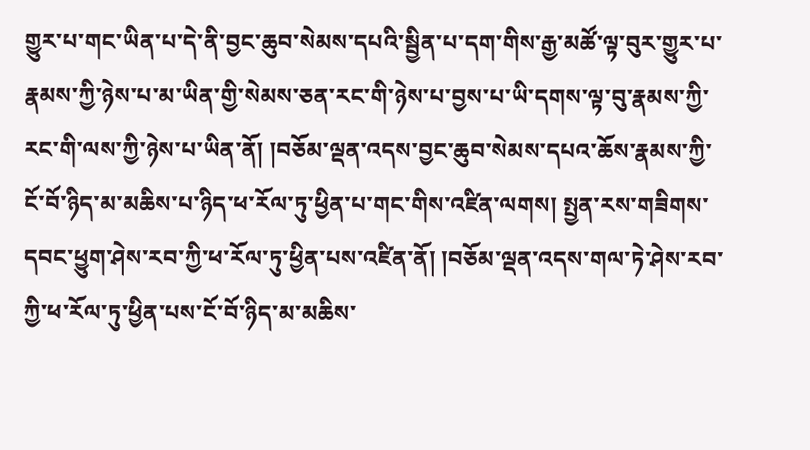གྱུར་པ་གང་ཡིན་པ་དེ་ནི་བྱང་ཆུབ་སེམས་དཔའི་སྦྱིན་པ་དག་གིས་རྒྱ་མཚོ་ལྟ་བུར་གྱུར་པ་རྣམས་ཀྱི་ཉེས་པ་མ་ཡིན་གྱི་སེམས་ཅན་རང་གི་ཉེས་པ་བྱས་པ་ཡི་དགས་ལྟ་བུ་རྣམས་ཀྱི་རང་གི་ལས་ཀྱི་ཉེས་པ་ཡིན་ནོ། །བཅོམ་ལྡན་འདས་བྱང་ཆུབ་སེམས་དཔའ་ཆོས་རྣམས་ཀྱི་ངོ་བོ་ཉིད་མ་མཆིས་པ་ཉིད་ཕ་རོལ་ཏུ་ཕྱིན་པ་གང་གིས་འཛིན་ལགས། སྤྱན་རས་གཟིགས་དབང་ཕྱུག་ཤེས་རབ་ཀྱི་ཕ་རོལ་ཏུ་ཕྱིན་པས་འཛིན་ནོ། །བཅོམ་ལྡན་འདས་གལ་ཏེ་ཤེས་རབ་ཀྱི་ཕ་རོལ་ཏུ་ཕྱིན་པས་ངོ་བོ་ཉིད་མ་མཆིས་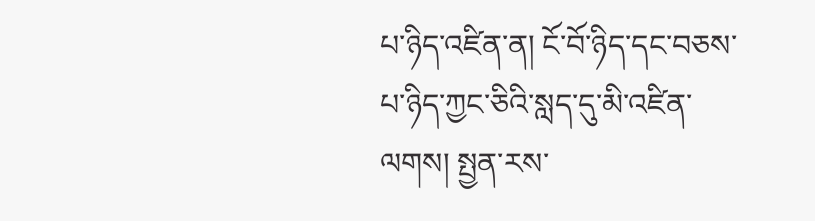པ་ཉིད་འཛིན་ན། ངོ་བོ་ཉིད་དང་བཅས་པ་ཉིད་ཀྱང་ཅིའི་སླད་དུ་མི་འཛིན་ལགས། སྤྱན་རས་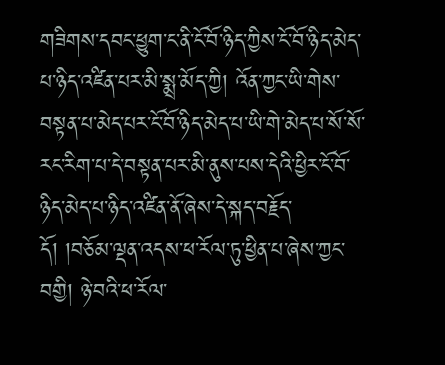གཟིགས་དབང་ཕྱུག་ང་ནི་ངོ་བོ་ཉིད་ཀྱིས་ངོ་བོ་ཉིད་མེད་པ་ཉིད་འཛིན་པར་མི་སྨྲ་མོད་ཀྱི། འོན་ཀྱང་ཡི་གེས་བསྟན་པ་མེད་པར་ངོ་བོ་ཉིད་མེད་པ་ཡི་གེ་མེད་པ་སོ་སོ་རང་རིག་པ་དེ་བསྟན་པར་མི་ནུས་པས་དེའི་ཕྱིར་ངོ་བོ་ཉིད་མེད་པ་ཉིད་འཛིན་ནོ་ཞེས་དེ་སྐད་བརྗོད་དོ། །བཅོམ་ལྡན་འདས་ཕ་རོལ་ཏུ་ཕྱིན་པ་ཞེས་ཀྱང་བགྱི། ཉེ་བའི་ཕ་རོལ་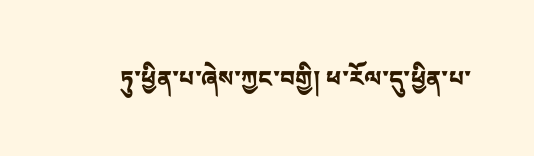ཏུ་ཕྱིན་པ་ཞེས་ཀྱང་བགྱི། ཕ་རོལ་དུ་ཕྱིན་པ་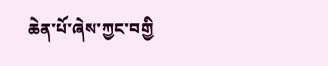ཆེན་པོ་ཞེས་ཀྱང་བགྱི